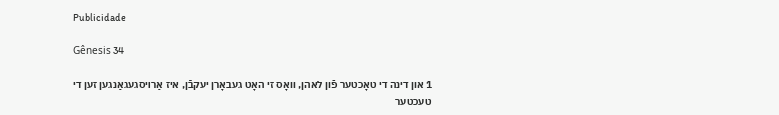Publicidade

Gênesis 34

1 און דינה די טאָכטער פֿון לאהן, װאָס זי האָט געבאָרן יעקבֿן, איז אַרױסגעגאַנגען זען די טעכטער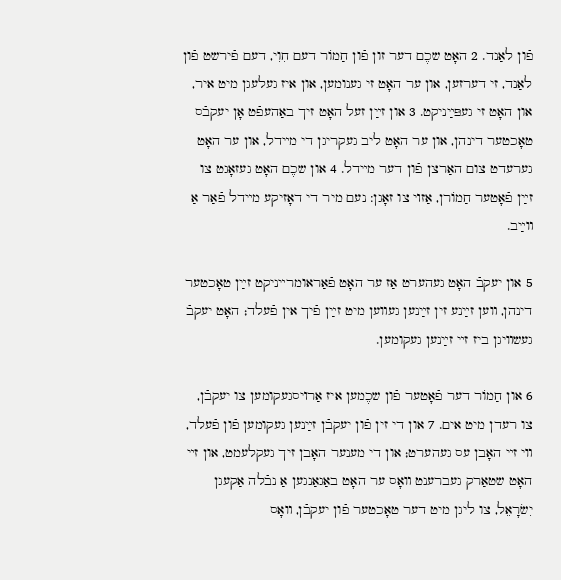פֿון לאַנד. 2 האָט שכֶם דער זון פֿון חַמוֹר דעם חִוִי, דעם פֿירשט פֿון לאַנד, זי דערזען, און ער האָט זי גענומען, און איז געלעגן מיט איר, און האָט זי געפּײַניקט. 3 און זײַן זעל האָט זיך באַהעפֿט אָן יעקבֿס טאָכטער דינהן, און ער האָט ליב געקריגן די מײדל, און ער האָט גערעדט צום האַרצן פֿון דער מײדל. 4 און שכֶם האָט געזאָגט צו זײַן פֿאָטער חַמוֹרן, אַזױ צו זאָגן: נעם מיר די דאָזיקע מײדל פֿאַר אַ װײַב.

5 און יעקבֿ האָט געהערט אַז ער האָט פֿאַראומרײניקט זײַן טאָכטער דינהן, װען זײַנע זין זײַנען געװען מיט זײַן פֿיך אין פֿעלד; האָט יעקבֿ געשװיגן ביז זײ זײַנען געקומען.

6 און חַמוֹר דער פֿאָטער פֿון שכֶמען איז אַרױסגעקומען צו יעקבֿן, צו רעדן מיט אים. 7 און די זין פֿון יעקבֿן זײַנען געקומען פֿון פֿעלד, װי זײ האָבן עס געהערט; און די מענער האָבן זיך געקלעמט, און זײ האָט שטאַרק געברענט װאָס ער האָט באַגאַנגען אַ נבֿלה אַקעגן יִשׂרָאֵל, צו ליגן מיט דער טאָכטער פֿון יעקבֿן, װאָס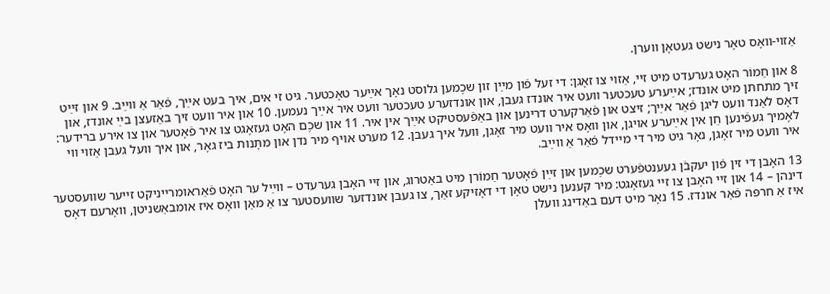אַזױ-װאָס טאָר נישט געטאָן װערן.

8 און חַמוֹר האָט גערעדט מיט זײ, אַזױ צו זאָגן: די זעל פֿון מײַן זון שכֶמען גלוסט נאָך אײַער טאָכטער. גיט זי אים, איך בעט אײַך, פֿאַר אַ װײַב. 9 און זײַט זיך מתחתּן מיט אונדז; אײַערע טעכטער װעט איר אונדז געבן, און אונדזערע טעכטער װעט איר אײַך נעמען. 10 און איר װעט זיך באַזעצן בײַ אונדז, און דאָס לאַנד װעט ליגן פֿאַר אײַך; זיצט און פֿאַרקערט דרינען און באַפֿעסטיקט אײַך אין איר. 11 און שכֶם האָט געזאָגט צו איר פֿאָטער און צו אירע ברידער: לאָמיך געפֿינען חֵן אין אײַערע אױגן, און װאָס איר װעט מיר זאָגן, װעל איך געבן. 12 מערט אױף מיר נדן און מתָּנות ביז גאָר, און איך װעל געבן אַזױ װי איר װעט מיר זאָגן, נאָר גיט מיר די מײדל פֿאַר אַ װײַב.

13 האָבן די זין פֿון יעקבֿן געענטפֿערט שכֶמען און זײַן פֿאָטער חַמוֹרן מיט באַטרוג, און זײ האָבן גערעדט – װײַל ער האָט פֿאַראומרײניקט זײער שװעסטער דינהן – 14 און זײ האָבן צו זײ געזאָגט: מיר קענען נישט טאָן די דאָזיקע זאַך, צו געבן אונדזער שװעסטער צו אַ מאַן װאָס איז אומבאַשניטן, װאָרעם דאָס איז אַ חרפּה פֿאַר אונדז. 15 נאָר מיט דעם באַדינג װעלן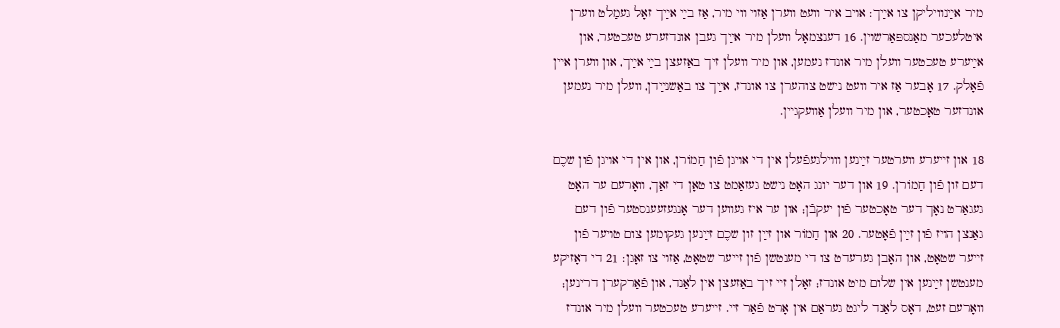מיר אײַנװיליקן צו אײַך: אױב איר װעט װערן אַזױ װי מיר, אַז בײַ אײַך זאָל געמַלט װערן איטלעכער מאַנספּאַרשױן. 16 דענצמאָל װעלן מיר אײַך געבן אונדזערע טעכטער, און אײַערע טעכטער װעלן מיר אונדז נעמען, און מיר װעלן זיך באַזעצן בײַ אײַך, און װערן אײן פֿאָלק. 17 אָבער אַז איר װעט נישט צוהערן צו אונדז, אײַך צו באַשנײַדן, װעלן מיר נעמען אונדזער טאָכטער, און מיר װעלן אַװעקגײן.

18 און זײערע װערטער זײַנען װױלגעפֿעלן אין די אױגן פֿון חַמוֹרן, און אין די אױגן פֿון שכֶם דעם זון פֿון חַמוֹרן. 19 און דער יונג האָט נישט געזאַמט צו טאָן די זאַך, װאָרעם ער האָט געגאַרט נאָך דער טאָכטער פֿון יעקבֿן; און ער איז געװען דער אָנגעזעענסטער פֿון דעם גאַנצן הױז פֿון זײַן פֿאָטער. 20 און חַמוֹר און זײַן זון שכֶם זײַנען געקומען צום טױער פֿון זײער שטאָט, און האָבן גערעדט צו די מענטשן פֿון זײער שטאָט, אַזױ צו זאָגן: 21 די דאָזיקע מענטשן זײַנען אין שלום מיט אונדז; זאָלן זײ זיך באַזעצן אין לאַנד, און פֿאַרקערן דרינען; װאָרעם זעט, דאָס לאַנד ליגט געראַם אין אָרט פֿאַר זײ. זײערע טעכטער װעלן מיר אונדז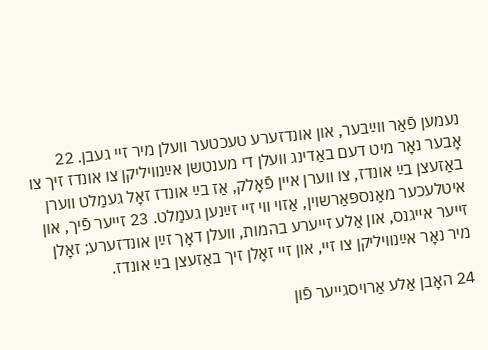נעמען פֿאַר װײַבער, און אונדזערע טעכטער װעלן מיר זײ געבן. 22 אָבער נאָר מיט דעם באַדינג װעלן די מענטשן אײַנװיליקן צו אונדז זיך צו באַזעצן בײַ אונדז, צו װערן אײן פֿאָלק, אַז בײַ אונדז זאָל געמַלט װערן איטלעכער מאַנספּאַרשױן, אַזױ װי זײ זײַנען געמַלט. 23 זײער פֿיך, און זײער אײגנס, און אַלע זײערע בהמות, װעלן דאָך זײַן אונדזערע; זאָלן מיר נאָר אײַנװיליקן צו זײ, און זײ זאָלן זיך באַזעצן בײַ אונדז.

24 האָבן אַלע אַרױסגײער פֿון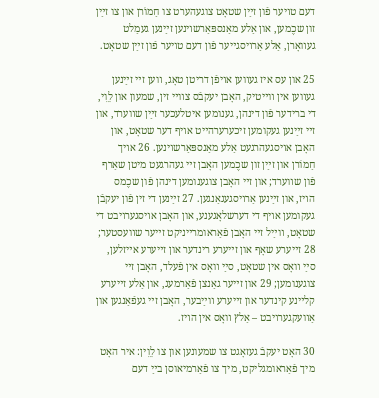דעם טױער פֿון זײַן שטאָט צוגעהערט צו חַמוֹרן און צו זײַן זון שכֶמען, און אַלע מאַנספּאַרשױנען זײַנען געמַלט געװאָרן, אַלע אַרױסגײער פֿון דעם טױער פֿון זײַן שטאָט.

25 און עס איז געװען אױפֿן דריטן טאָג, װען זײ זײַנען געװען אין װײטיק, האָבן יעקבֿס צװײ זין, שמעון און לֵוִי, די ברידער פֿון דינהן, גענומען איטלעכער זײַן שװערד, און זײ זײַנען געקומען זיכערערהײט אױף דער שטאָט, און האָבן אױסגעהרגעט אַלע מאַנספּאַרשױנען. 26 אױך חַמוֹרן און זײַן זון שכֶמען האָבן זײ געהרגעט מיטן שאַרף פֿון שװערד; און זײ האָבן צוגענומען דינהן פֿון שכֶמס הױז, און זײַנען אַרױסגעגאַנגען. 27 זײַנען די זין פֿון יעקבֿן געקומען אױף די דערשלאָגענע, און האָבן אױסגערױבט די שטאָט, װײַל זײ האָבן פֿאַראומרײניקט זײער שװעסטער; 28 זײערע שאָף און זײערע רינדער און זײערע אײזלען, סײַ װאָס אין שטאָט, סײַ װאָס אין פֿעלד, האָבן זײ צוגענומען; 29 און זײער גאַנצן פֿאַרמעג, און אַלע זײערע קלײנע קינדער און זײערע װײַבער, האָבן זײ געפֿאַנגען און אַװעקגערױבט – אַלץ װאָס אין הױז.

30 האָט יעקבֿ געזאָגט צו שמעונען און צו לֵוִין: איר האָט מיך פֿאַראומגליקט, מיך צו פֿאַרמיאוסן בײַ דעם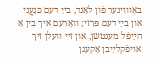באַװױנער פֿון לאַנד, בײַ דעם כּנַעֲני און בײַ דעם פּרִזי; װאָרעם איך בין אַ הײַפֿל מענטשן, און זײ װעלן זיך אױפֿקלײַבן אַקעגן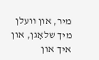מיר, און װעלן מיך שלאָגן, און איך און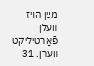מײַן הױז װעלן פֿאַרטיליקט װערן. 31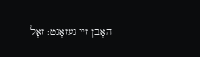האָבן זײ געזאָגט: זאָל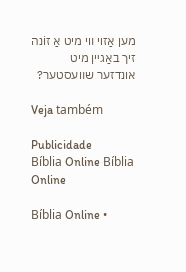מען אַזױ װי מיט אַ זוֹנה זיך באַגײן מיט אונדזער שװעסטער?

Veja também

Publicidade
Bíblia Online Bíblia Online

Bíblia Online •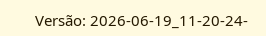Versão: 2026-06-19_11-20-24-